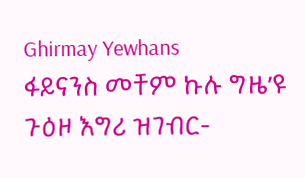Ghirmay Yewhans
ፋይናንስ መቸም ኩሉ ግዜ’ዩ ጉዕዞ እግሪ ዝገብር-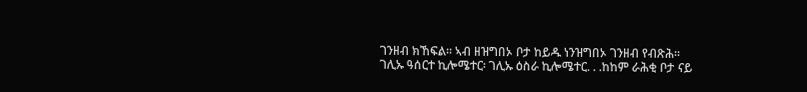ገንዘብ ክኸፍል። ኣብ ዘዝግበኦ ቦታ ከይዱ ነንዝግበኦ ገንዘብ የብጽሕ። ገሊኡ ዓሰርተ ኪሎሜተር፡ ገሊኡ ዕስራ ኪሎሜተር. . .ከከም ራሕቂ ቦታ ናይ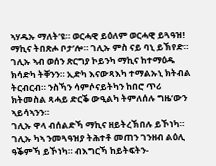ኣሃዱኡ ማለት’ዩ። ወርሓዊ ይዕለም ወርሓዊ ይጓዓዝ!
ማኪና ትበጽሖ ቦታ’ሎ። ገሊኡ ምስ ናይ ባኒ ይኽየድ። ገሊኡ ኣብ ወሰን ጽርግያ ኮይንካ ማኪና ከተማዕዱ ክሳድካ ትቐንን። ኢድካ እናውጻእካ ተማልኡኒ ክትብል ትርብርብ። ንስኻን ሳምሶናይትካን ከበሮ ጥሪ ክትመስል ጻሓይ ድርቕ ውዒልካ ትምለሰሉ ግዜ’ውን ኣይሳኣንን።
ገሊኡ ዋላ ብሰልድኻ ማኪና ዘይትረኽበሉ ይኾነካ። ገሊኡ ካኣ ንመጓዓዝያ ትሕተቶ መጠን ገንዘብ ልዕሊ ዓቕምኻ ይኾነካ። ብእግርኻ ከይትፍትን-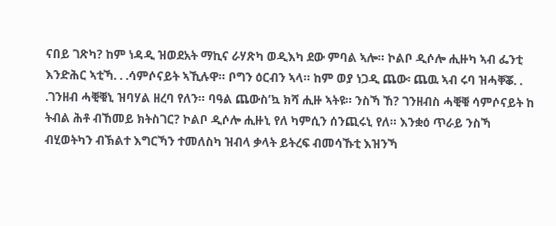ናበይ ገጽካ? ከም ነዳዲ ዝወደአት ማኪና ራሃጽካ ወዲእካ ደው ምባል ኣሎ። ኮልቦ ዲሶሎ ሒዙካ ኣብ ፌንቲ እንድሕር ኣቲኻ. . .ሳምሶናይት ኣኺሉዋ። ቦግን ዕርብን ኣላ። ከም ወያ ነጋዲ ጨው፡ ጨዉ ኣብ ሩባ ዝሓቐቖ. . .ገንዘብ ሓቒቑኒ ዝባሃል ዘረባ የለን። ባዓል ጨውስ’ኳ ክሻ ሒዙ ኣትዩ። ንስኻ ኸ? ገንዘብስ ሓቒቑ ሳምሶናይት ከ ትብል ሕቶ ብኸመይ ክትስገር? ኮልቦ ዲሶሎ ሒዙኒ የለ ካምሲን ሰንጪሩኒ የለ። እንቋዕ ጥራይ ንስኻ ብሂወትካን ብኽልተ እግርኻን ተመለስካ ዝብላ ቃላት ይትረፍ ብመሳኹቲ እዝንኻ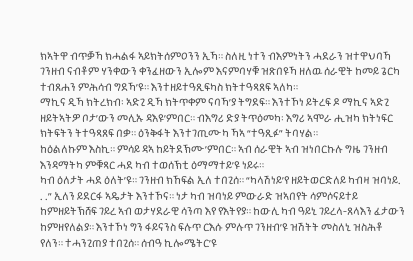ክኣትዋ ብጥቓኻ ክሓልፋ ኣይክትሰምዐንን ኢኻ። ስለዚ ነተን ብእምነትን ሓደራን ዝተዋህባኻ ገንዘብ ናብቶም ሃንቀውን ቀንፈዘውን ኢሎም እናምባሃቑ ዝጽበዩኻ ዘለዉ ሰራዊት ከመይ ጌርካ ተብጸሐን ምሕሳብ ግደኻ’ዩ። እንተዘይተዓጺፍካስ ክትተዓጻጸፍ ኣለካ።
ማኪና ዲኻ ክትረክብ፡ ኣድጊ ዲኻ ክትጥቀም ናባኻ’ያ ትግደፍ። እንተኾነ ይትረፍ ዶ ማኪና ኣድጊ ዘይትኣትዎ ቦታ’ውን መሊኡ ዳእዩ’ምበር። ብእግሪ ድያ ትጥዕመካ፡ እግሪ ኣሞራ ሒዝካ ክትነፍር ክትፍትን ትተዓጻጸፍ በቃ። ዕንቅፋት እንተገጢሙካ ኻኣ “ተዓጺፉ” ትባሃል።
ከዕልለኩም እስኪ። ምሳይ ዳኣ ከይትደኽሙ’ምበር። ኣብ ሰራዊት ኣብ ዝነበርኩሉ ግዜ ገንዘብ እንዳማትካ ምቑጻር ሓደ ካብ ተወሰኽቲ ዕማማተይ’ዩ ነይሩ።
ካብ ዕለታት ሓደ ዕለት’ዩ። ገንዘብ ክኸፍል ኢለ ተበጊሰ። “ካላሽነይ’የ ዘይትወርድለይ ካብዛ ዝባነይ. . .” ኢለን ይደርፋ ኣዴታት እንተኾና። ነታ ካብ ዝባነይ ምውራድ ዝኣበየት ሳምሶናይተይ ከምዘይትኽሸፍ ገይረ ኣብ ወታሃደራዊ ሳንጣ እየ የእትየያ። ከውሊ ካብ ዓይኒ ገይረላ-ጸላእን ፈታውን ከምዘየለልያ። እንተኾነ ግን ፋይናንስ ፍሉጥ ርእሱ ምሉጥ ገንዘብ’ዩ ዝሽትት መስለኒ ዝስሕቶ የለን። ተሓንጊጠያ ተበጊሰ። ሰብዓ ኪሎሜትር’ዩ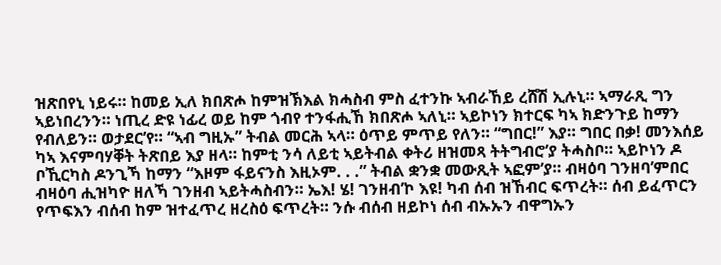ዝጽበየኒ ነይሩ። ከመይ ኢለ ክበጽሖ ከምዝኽእል ክሓስብ ምስ ፈተንኩ ኣብራኸይ ረሸሽ ኢሉኒ። ኣማራጺ ግን ኣይነበረንን። ነጢረ ድዩ ነፊረ ወይ ከም ጎብየ ተንፋሒኸ ክበጽሖ ኣለኒ። ኣይኮነን ክተርፍ ካኣ ክድንጉይ ከማን የብለይን። ወታደር’የ። “ኣብ ግዚኡ” ትብል መርሕ ኣላ። ዕጥይ ምጥይ የለን። “ግበር!” እያ። ግበር በቃ! መንእሰይ ካኣ እናምባሃቐት ትጽበይ እያ ዘላ። ከምቲ ንሳ ለይቲ ኣይትብል ቀትሪ ዘዝመጻ ትትግብሮ’ያ ትሓስቦ። ኣይኮነን ዶ ቦኺርካስ ዶንጊኻ ከማን “እዞም ፋይናንስ እዚኦም. . .” ትብል ቋንቋ መውጺት ኣፎም’ያ። ብዛዕባ ገንዘባ’ምበር ብዛዕባ ሒዝካዮ ዘለኻ ገንዘብ ኣይትሓስብን። ኤእ! ሄ! ገንዘብ’ኮ እዩ! ካብ ሰብ ዝኸብር ፍጥረት። ሰብ ይፈጥርን የጥፍእን ብሰብ ከም ዝተፈጥረ ዘረስዕ ፍጥረት። ንሱ ብሰብ ዘይኮነ ሰብ ብኡኡን ብዋግኡን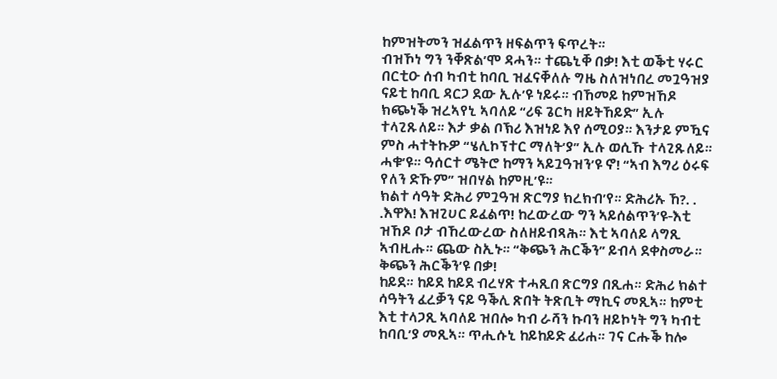ከምዝትመን ዝፈልጥን ዘፍልጥን ፍጥረት።
ብዝኾነ ግን ንቐጽል’ሞ ዳሓን። ተጨኒቐ በቃ! እቲ ወቕቲ ሃሩር በርቲዑ ሰብ ካብቲ ከባቢ ዝፈናቐለሉ ግዜ ስለዝነበረ መጓዓዝያ ናይቲ ከባቢ ዳርጋ ደው ኢሉ’ዩ ነይሩ። ብኸመይ ከምዝኸዶ ክጭነቕ ዝረኣየኒ ኣባለይ “ሪፍ ጌርካ ዘይትኸይድ” ኢሉ ተላጊጹለይ። እታ ቃል ቦኽሪ እዝነይ እየ ሰሚዐያ። እንታይ ምዃና ምስ ሓተትኩዎ “ሄሊኮፕተር ማለት’ያ” ኢሉ ወሲኹ ተላጊጹለይ። ሓቁ’ዩ። ዓሰርተ ሜትሮ ከማን ኣይጓዓዝን’ዩ ኖ! “ኣብ እግሪ ዕሩፍ የለን ድኹም” ዝበሃል ከምዚ’ዩ።
ክልተ ሳዓት ድሕሪ ምጓዓዝ ጽርግያ ክረክብ’የ። ድሕሪኡ ኸ?. . .እዋእ! እዝጊሀር ይፈልጥ! ከረውረው ግን ኣይሰልጥን’ዩ-እቲ ዝኸዶ ቦታ ብኸረውረው ስለዘይብጻሕ። እቲ ኣባለይ ላግጺ ኣብዚሑ። ጨው ስኢኑ። “ቅጭን ሕርቕን” ይብላ ደቀስመራ። ቅጭን ሕርቕን’ዩ በቃ!
ከይደ። ከይደ ከይደ ብረሃጽ ተሓጺበ ጽርግያ በጺሐ። ድሕሪ ክልተ ሳዓትን ፈረቓን ናይ ዓቕሊ ጽበት ትጽቢት ማኪና መጺኣ። ከምቲ እቲ ተላጋጺ ኣባለይ ዝበሎ ካብ ራሻን ኩባን ዘይኮነት ግን ካብቲ ከባቢ’ያ መጺኣ። ጥሒሱኒ ከይከይድ ፈሪሐ። ገና ርሑቕ ከሎ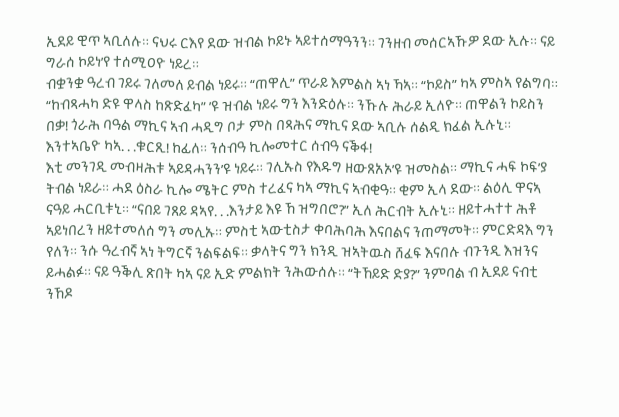ኢደይ ዊጥ ኣቢለሉ። ናህሩ ርእየ ደው ዝብል ኮይኑ ኣይተሰማዓንን። ገንዘብ መሰርኣኹዎ ደው ኢሉ። ናይ ግራሰ ኮይነ’የ ተሰሚዐዮ ነይረ።
ብቋንቋ ዓረብ ገይሩ ገለመለ ይብል ነይሩ። “ጠዋሊ” ጥራይ እምልስ ኣነ ኻኣ። “ኮይስ” ካኣ ምስኣ የልግባ። “ከብጻሓካ ድዩ ዋላስ ከጽድፈካ” ’ዩ ዝብል ነይሩ ግን እንድዕሉ። ንኹሉ ሕራይ ኢለዮ። ጠዋልን ኮይስን በቃ! ጎራሕ ባዓል ማኪና ኣብ ሓዲግ ቦታ ምስ በጻሕና ማኪና ደው ኣቢሉ ሰልዲ ክፈል ኢሉኒ። እንተኣቤዮ ካኣ. . .ቁርጺ! ከፊለ። ንሰብዓ ኪሎመተር ሰብዓ ናቕፋ!
እቲ መንገዲ መብዛሕቱ ኣይዳሓንን’ዩ ነይሩ። ገሊኡስ የእዱግ ዘውጸአኦ’ዩ ዝመስል። ማኪና ሓፍ ኮፍ’ያ ትብል ነይራ። ሓደ ዕስራ ኪሎ ሜትር ምስ ተረፈና ካኣ ማኪና ኣብቂዓ። ቂም ኢላ ደው። ልዕሊ ዋናኣ ናዓይ ሓርቢቱኒ። “ናበይ ገጸይ ዳኣየ. . .እንታይ እዩ ኸ ዝግበሮ?” ኢለ ሕርብት ኢሉኒ። ዘይተሓተተ ሕቶ ኣይነበረን ዘይተመለሰ ግን መሊኡ። ምስቲ ኣውቲስታ ቀባሕባሕ እናበልና ንጠማመት። ምርድዳእ ግን የለን። ንሱ ዓረብኛ ኣነ ትግርኛ ንልፍልፍ። ቃላትና ግን ክንዲ ዝኣትዉስ ሸፈፍ እናበሉ ብጉንዲ እዝንና ይሓልፉ። ናይ ዓቕሊ ጽበት ካኣ ናይ ኢድ ምልክት ንሕውሰሉ። “ትኸይድ ድያ?” ንምባል ብ ኢደይ ናብቲ ንኸዶ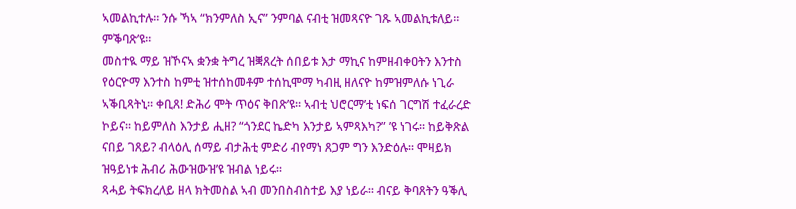ኣመልኪተሉ። ንሱ ኻኣ “ክንምለስ ኢና” ንምባል ናብቲ ዝመጻናዮ ገጹ ኣመልኪቱለይ። ምቕባጽ’ዩ።
መስተዪ ማይ ዝኾናኣ ቋንቋ ትግረ ዝቛጸረት ሰበይቱ እታ ማኪና ከምዘብቀዐትን እንተስ የዕርዮማ እንተስ ከምቲ ዝተሰከመቶም ተሰኪሞማ ካብዚ ዘለናዮ ከምዝምለሱ ነጊራ ኣቕቢጻትኒ። ቀቢጸ! ድሕሪ ሞት ጥዕና ቅበጽ’ዩ። ኣብቲ ህሮርማ’ቲ ነፍሰ ገርግሽ ተፈራረድ ኮይና። ከይምለስ እንታይ ሒዘ? “ጎንደር ኬድካ እንታይ ኣምጻእካ?” ’ዩ ነገሩ። ከይቅጽል ናበይ ገጸይ? ብላዕሊ ሰማይ ብታሕቲ ምድሪ ብየማነ ጸጋም ግን እንድዕሉ። ሞዛይክ ዝዓይነቱ ሕብሪ ሕውዝውዝ’ዩ ዝብል ነይሩ።
ጻሓይ ትፍክረለይ ዘላ ክትመስል ኣብ መንበስብስተይ እያ ነይራ። ብናይ ቅባጸትን ዓቕሊ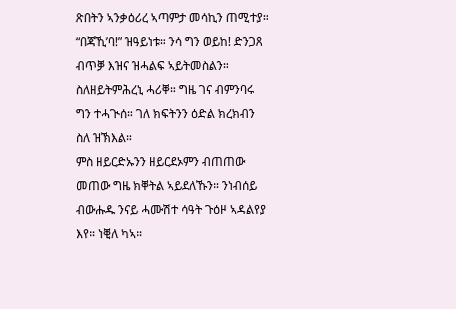ጽበትን ኣንቃዕሪረ ኣጣምታ መሳኪን ጠሚተያ። “በጃኺ’ባ!” ዝዓይነቱ። ንሳ ግን ወይከ! ድንጋጸ ብጥቓ እዝና ዝሓልፍ ኣይትመስልን። ስለዘይትምሕረኒ ሓሪቐ። ግዜ ገና ብምንባሩ ግን ተሓጒሰ። ገለ ክፍትንን ዕድል ክረክብን ስለ ዝኽእል።
ምስ ዘይርድኡንን ዘይርደኦምን ብጠጠው መጠው ግዜ ክቐትል ኣይደለኹን። ንነብሰይ ብውሑዱ ንናይ ሓሙሽተ ሳዓት ጉዕዞ ኣዳልየያ እየ። ነቒለ ካኣ።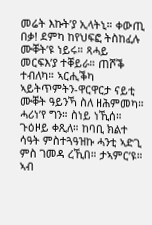መሬት እኩት’ያ ኢላትኒ። ቀውጢ በቃ! ደምካ ከየህፍፎ ትስከፈሉ ሙቐት’ዩ ነይሩ። ጻሓይ መርፍእ’ያ ተቐይራ። ጠሾቕ ተብለካ። ኣርሒቕካ ኣይትጥምትን-ዋርዋርታ ናይቲ ሙቐት ዓይንኻ ስለ ዘሕምመካ። ሓሪነ’የ ግን። ስነይ ነኺሰ። ጉዕዞይ ቀጺለ። ከባቢ ክልተ ሳዓት ምስተጓዓዝኩ ሓንቲ ኣድጊ ምስ ገመዳ ረኺበ። ታኣምር’ዩ። ኣብ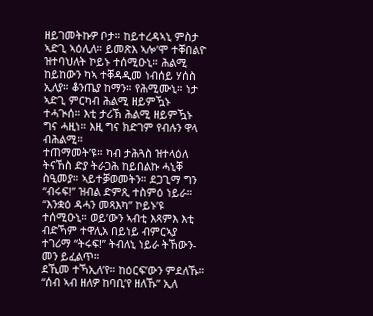ዘይገመትኩዎ ቦታ። ከይተረዳኣኒ ምስታ ኣድጊ ኣዕሊለ። ይመጽእ ኣሎ’ሞ ተቐበልዮ ዝተባህለት ኮይኑ ተሰሚዑኒ። ሕልሚ ከይከውን ካኣ ተቐዳዲመ ነብሰይ ሃሰስ ኢለያ። ቆንጤያ ከማን። የሕሚሙኒ። ነታ ኣድጊ ምርካብ ሕልሚ ዘይምዃኑ ተሓጒሰ። እቲ ታሪኽ ሕልሚ ዘይምዃኑ ግና ሓዚነ። እዚ ግና ክድገም የብሉን ዋላ ብሕልሚ።
ተጠማመት’ዩ። ካብ ታሕጓስ ዝተላዕለ ትናኸስ ድያ ትራጋሕ ከይበልኩ ሓኒቐ ስዒመያ። ኣይተቓወመትን። ደጋጊማ ግን “ብሩፍ!” ዝብል ድምጺ ተስምዕ ነይራ። “እንቋዕ ዳሓን መጻእካ” ኮይኑ’ዩ ተሰሚዑኒ። ወይ’ውን ኣብቲ እጻምእ እቲ ብድኻም ተዋሊአ በይነይ ብምርኣያ ተገሪማ “ትሩፍ!” ትብለኒ ነይራ ትኸውን-መን ይፈልጥ።
ደኺመ ተኻኢለ’የ። ከዕርፍ’ውን ምደለኹ። “ሰብ ኣብ ዘለዎ ከባቢ’የ ዘለኹ” ኢለ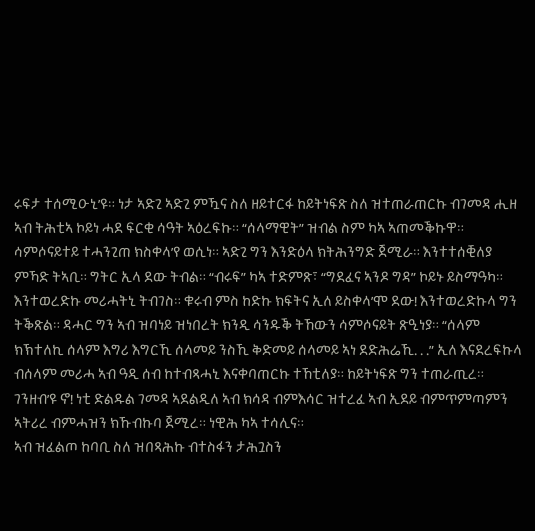ሩፍታ ተሰሚዑኒ’ዩ። ነታ ኣድጊ ኣድጊ ምዃና ስለ ዘይተርፋ ከይትነፍጽ ስለ ዝተጠራጠርኩ ብገመዳ ሒዘ ኣብ ትሕቲኣ ኮይነ ሓደ ፍርቂ ሳዓት ኣዕረፍኩ። “ሰላማዊት” ዝብል ስም ካኣ ኣጠመቕኩዋ።
ሳምሶናይተይ ተሓንጊጠ ክስቀላ’የ ወሲነ። ኣድጊ ግን እንድዕላ ክትሕንግድ ጀሚራ። እንተተሰቒለያ ምኻድ ትኣቢ። ግትር ኢላ ደው ትብል። “ብሩፍ” ካኣ ተድምጽ፣ “ግደፈና ኣንዶ ግዳ” ኮይኑ ይስማዓካ። እንተወረድኩ መሪሓትኒ ትብገስ። ቁሩብ ምስ ከድኩ ክፍትና ኢለ ይስቀላ’ሞ ደው! እንተወረድኩላ ግን ትቕጽል። ዳሓር ግን ኣብ ዝባነይ ዝነበረት ክንዲ ሳንዱቕ ትኸውን ሳምሶናይት ጽዒነያ። “ሰላም ክኽተለኪ ሰላም እግሪ እግርኺ ሰላመይ ንስኺ ቅድመይ ሰላመይ ኣነ ደድሕሬኺ. . .” ኢለ እናደረፍኩላ ብሰላም መሪሓ ኣብ ዓዲ ሰብ ከተብጻሓኒ እናቀባጠርኩ ተኸቲለያ። ከይትነፍጽ ግን ተጠራጢረ። ገንዘብ’ዩ ኖ! ነቲ ድልዱል ገመዳ ኣደልዲለ ኣብ ክሳዳ ብምእሳር ዝተረፈ ኣብ ኢደይ ብምጥምጣምን ኣትሪረ ብምሓዝን ክኹብኩባ ጀሚረ። ነዊሕ ካኣ ተሳሊና።
ኣብ ዝፈልጦ ከባቢ ስለ ዝበጻሕኩ ብተስፋን ታሕጓስን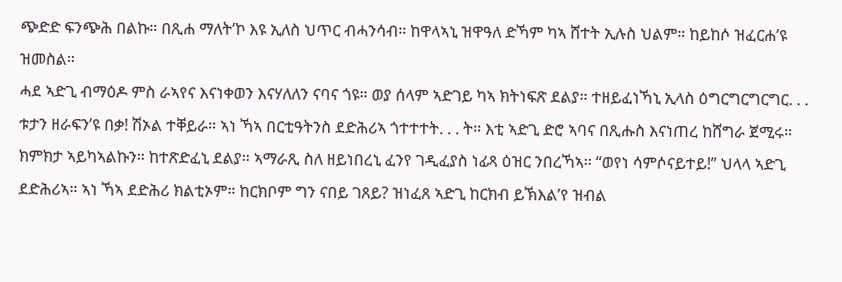ጭድድ ፍንጭሕ በልኩ። በጺሐ ማለት’ኮ እዩ ኢለስ ህጥር ብሓንሳብ። ከዋላኣኒ ዝዋዓለ ድኻም ካኣ ሸተት ኢሉስ ህልም። ከይከሶ ዝፈርሐ’ዩ ዝመስል።
ሓደ ኣድጊ ብማዕዶ ምስ ራኣየና እናነቀወን እናሃለለን ናባና ጎዩ። ወያ ሰላም ኣድገይ ካኣ ክትነፍጽ ደልያ። ተዘይፈነኻኒ ኢላስ ዕግርግርግርግር. . . ቱታን ዘራፍን’ዩ በቃ! ሽኦል ተቐይራ። ኣነ ኻኣ በርቲዓትንስ ደድሕሪኣ ጎተተተት. . . ት። እቲ ኣድጊ ድሮ ኣባና በጺሑስ እናነጠረ ከሸግራ ጀሚሩ። ክምክታ ኣይካኣልኩን። ከተጽድፈኒ ደልያ። ኣማራጺ ስለ ዘይነበረኒ ፈንየ ገዲፈያስ ነፊጻ ዕዝር ንበረኻኣ። “ወየነ ሳምሶናይተይ!” ህላላ ኣድጊ ደድሕሪኣ። ኣነ ኻኣ ደድሕሪ ክልቲኦም። ከርክቦም ግን ናበይ ገጸይ? ዝነፈጸ ኣድጊ ከርክብ ይኽእል’የ ዝብል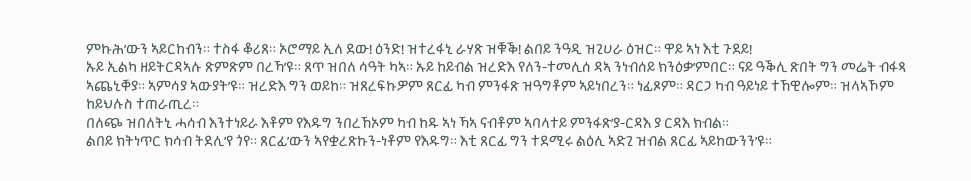ምኩሕ’ውን ኣይርከብን። ተስፋ ቆሪጸ። ኦሮማይ ኢለ ደው! ዕንድ! ዝተረፋኒ ራሃጽ ዝቑቕ! ልበይ ንዓዲ ዝጊሀራ ዕዝር። ዋይ ኣነ እቲ ጉደይ!
ኡይ ኢልካ ዘይትርዳኣሉ ጽምጽም በረኻ’ዩ። ጸጥ ዝበለ ሳዓት ካኣ። ኡይ ከይብል ዝረድእ የለን-ተመሊሰ ዳኣ ንነብሰይ ክንዕቃ’ምበር። ናይ ዓቕሊ ጽበት ግን መሬት ብፋጻ ኣጨኒቐያ። ኣምሳያ ኣውያት’ዩ። ዝረድእ ግን ወይከ። ዝጸረፍኩዎም ጸርፊ ካብ ምንፋጽ ዝዓግቶም ኣይነበረን። ነፊጾም። ዳርጋ ካብ ዓይነይ ተኸዊሎም። ዝላኣኾም ከይህሉስ ተጠራጢረ።
በለጭ ዝበለትኒ ሓሳብ እንተነይራ እቶም የእዱግ ንበረኸኦም ካብ ከዱ ኣነ ኻኣ ናብቶም ኣባላተይ ምንፋጽ’ያ-ርዳእ ያ ርዳእ ክብል።
ልበይ ክትነጥር ክሳብ ትደሊ’የ ጎየ። ጸርፊ’ውን ኣየቋረጽኩን-ነቶም የእዱግ። እቲ ጸርፊ ግን ተደሚሩ ልዕሊ ኣድጊ ዝብል ጸርፊ ኣይከውንን’ዩ።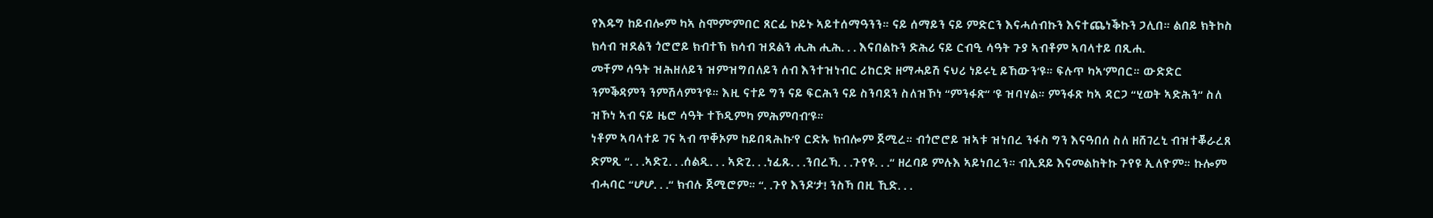የእዱግ ከይብሎም ካኣ ስሞም’ምበር ጸርፊ ኮይኑ ኣይተሰማዓንን። ናይ ሰማይን ናይ ምድርን እናሓሰብኩን እናተጨነቕኩን ጋሊበ። ልበይ ክትኮስ ክሳብ ዝደልን ጎሮሮይ ክብተኽ ክሳብ ዝደልን ሒሕ ሒሕ. . . እናበልኩን ድሕሪ ናይ ርብዒ ሳዓት ጉያ ኣብቶም ኣባላተይ በጺሐ.
መቸም ሳዓት ዝሕዘለይን ዝምዝግበለይን ሰብ እንተዝነብር ሪከርድ ዘማሓይሽ ናህሪ ነይሩኒ ይኸውን’ዩ። ፍሉጥ ካኣ’ምበር። ውድድር ንምቕዳምን ንምሽላምን’ዩ። እዚ ናተይ ግን ናይ ፍርሕን ናይ ስንባደን ስለዝኾነ “ምንፋጽ” ’ዩ ዝባሃል። ምንፋጽ ካኣ ዳርጋ “ሂወት ኣድሕን” ስለ ዝኾነ ኣብ ናይ ዜሮ ሳዓት ተኾዲምካ ምሕምባብ’ዩ።
ነቶም ኣባላተይ ገና ኣብ ጥቐኦም ከይበጻሕኩ’የ ርድኡ ክብሎም ጀሚረ። ብጎሮሮይ ዝኣቱ ዝነበረ ንፋስ ግን እናዓበሰ ስለ ዘሸገረኒ ብዝተቖራረጸ ድምጺ ”. . .ኣድጊ. . .ሰልዲ. . . ኣድጊ. . .ነፊጹ. . .ንበረኻ. . .ጉየዩ. . .” ዘረባይ ምሉእ ኣይነበረን። ብኢደይ እናመልከትኩ ጉየዩ ኢለዮም። ኩሎም ብሓባር “ሆሆ. . .” ክብሉ ጀሚሮም። “. .ጉየ እንዶ’ታ! ንስኻ በዚ ኺድ. . .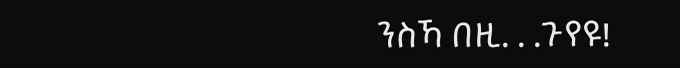ንስኻ በዚ. . .ጉየዩ!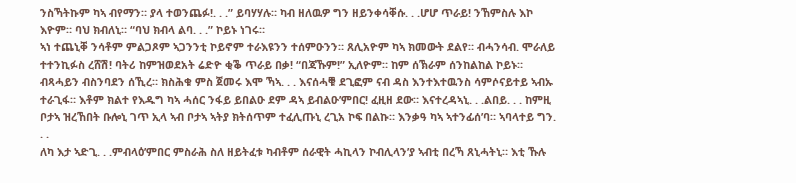ንስኻትኩም ካኣ ብየማን። ያላ ተወንጨፉ!. . .” ይባሃሃሉ። ካብ ዘለዉዎ ግን ዘይንቀሳቐሱ. . .ሆሆ ጥራይ! ንኸምስሉ እኮ እዮም። ባህ ክብለኒ። “ባህ ክብላ ልባ. . .” ኮይኑ ነገሩ።
ኣነ ተጨኒቐ ንሳቶም ምልጋጾም ኣጋንንቲ ኮይኖም ተራእዩንን ተሰምዑንን። ጸሊአዮም ካኣ ክመውት ደልየ። ብሓንሳብ. ሞራለይ ተተንኪፉስ ረሸሽ! ባትሪ ከምዝወደአት ሬድዮ ቂቕ ጥራይ በቃ! “በጃኹም!” ኢለዮም። ከም ሰኽራም ሰንከልከል ኮይኑ። ብጻሓይን ብስንባደን ሰኺረ። ክስሕቁ ምስ ጀመሩ እሞ ኻኣ. . . እናሰሓቑ ደጊፎም ናብ ዳስ እንተእተዉንስ ሳምሶናይተይ ኣብኡ ተራጊፋ። እቶም ክልተ የእዱግ ካኣ ሓሰር ንፋይ ይበልዑ ደም ዳኣ ይብልዑ’ምበር! ፈዚዘ ደው። እናተረዳኣኒ. . .ልበይ. . . ከምዚ ቦታኣ ዝረኸበት ቡሎኒ ገጥ ኢላ ኣብ ቦታኣ ኣትያ ክትሰጥም ተፈሊጡኒ ረጊአ ኮፍ በልኩ። እንቃዓ ካኣ ኣተንፊሰ’ባ። ኣባላተይ ግን. . .
ለካ እታ ኣድጊ. . .ምብላዕ’ምበር ምስራሕ ስለ ዘይትፈቱ ካብቶም ሰራዊት ሓኪላን ኮብሊላን’ያ ኣብቲ በረኻ ጸኒሓትኒ። እቲ ኹሉ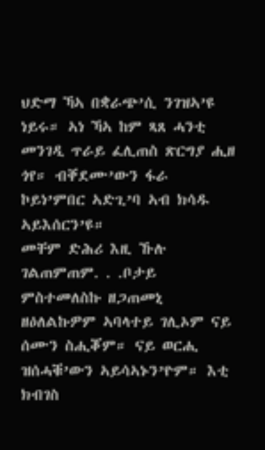ህድማ ኻኣ በቋራጭ’ሲ ንገዝኣ’ዩ ነይሩ። ኣነ ኻኣ ከም ጻጸ ሓንቲ መንገዲ ጥራይ ፈሊጠስ ጽርግያ ሒዘ ጎየ። ብቐደሙ’ውን ፋራ ኮይነ’ምበር ኣድጊ’ባ ኣብ ክሳዱ ኣይእሰርን’ዩ።
መቸም ድሕሪ እዚ ኹሉ ገልጠምጠም. . .ቦታይ ምስተመለስኩ ዘጋጠመኒ ዘዕለልኩዎም ኣባላተይ ገሊኦም ናይ ሰሙን ስሒቖም። ናይ ወርሒ ዝሰሓቑ’ውን ኣይሳኣኑን’ዮም። እቲ ክብገስ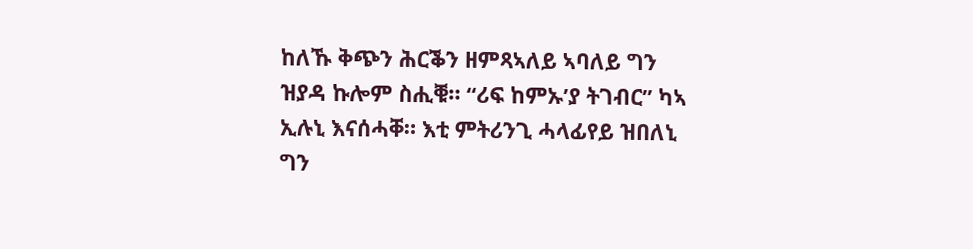ከለኹ ቅጭን ሕርቕን ዘምጻኣለይ ኣባለይ ግን ዝያዳ ኩሎም ስሒቑ። “ሪፍ ከምኡ’ያ ትገብር” ካኣ ኢሉኒ እናሰሓቐ። እቲ ምትሪንጊ ሓላፊየይ ዝበለኒ ግን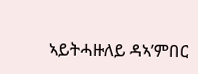ኣይትሓዙለይ ዳኣ’ምበር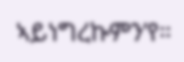ኣይነግረኩምን’የ።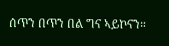ሰጥን በጥን በል ግና ኣይኮናን።